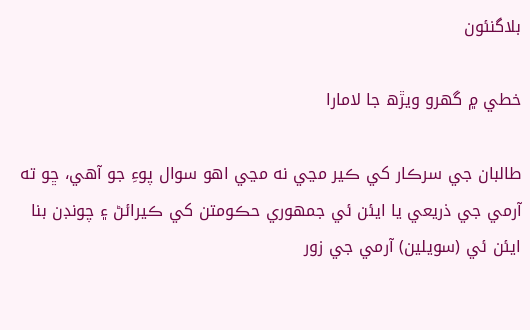بلاگنئون

خطي ۾ گهرو ويڙھ جا لامارا

طالبان جي سرڪار کي ڪير مڃي نه مڃي اهو سوال پوءِ جو آهي، ڇو ته آرمي جي ذريعي يا ايئن ئي جمهوري حڪومتن کي ڪيرائڻ ۽ چونڊن بنا ايئن ئي (سويلين) آرمي جي زور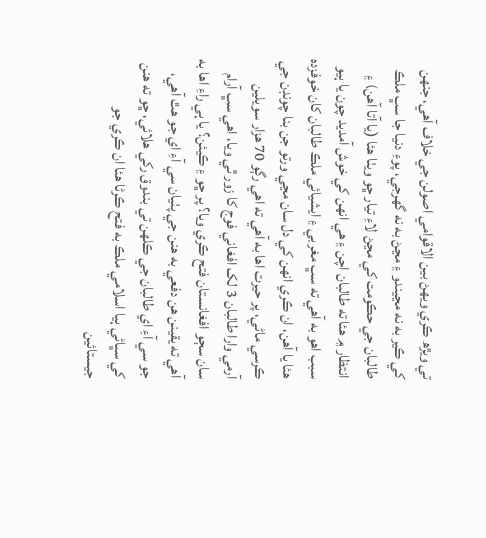تي ويڙھ ڪري ويهڻ بين الاقوامي اصولن جي خلاف آهي، جنهن کي ڪير به نه مڃيندو ۽ مڃڻ به نه گهرجي، پوءِ دنيا جا سڀ ملڪ طالبان جي حڪومت کي مڃڻ لاءِ تيار ڇو ويٺا هئا (يا آتا آهن) ۽ انتظار ۾ هئا ته طالبان اچن ۽ هي انهن کي خوش آمديد چون يا ٻيو سبب اهو به آهي ته سڀ مغربي ۽ ايشيائي ملڪ طالبان کان خوفزده هئا يا آهن، ان ڪري انهن کي دل سان مڃي ورتو جن بنا چونڊن جي ڪرسي ماڻي، پر حيرت اها به آهي ته اهي رڳو 70 هزار سويلين آرمي وارا طالبان 3 لک افغاني فوج کا زور ٿي ويا، اهي سڀ آرام سان سڄو افغانستان فتح ڪري ويا؟ پر ڇو ۽ ڪيئن؟ يا ٻي راءِ اها به آهي ته يقينن هن دفعي به هنن جي پٺيان سي آءِ اي جو هٿ آهي، جو سي آءِ اي طالبان جي ڪلهن تي بندوق رکي هلائي، ڇو ته هنن کي سڀاڻي ٻيا اسلامي ملڪ به فتح ڪرڻا هئا ان ڪري جو جيستائين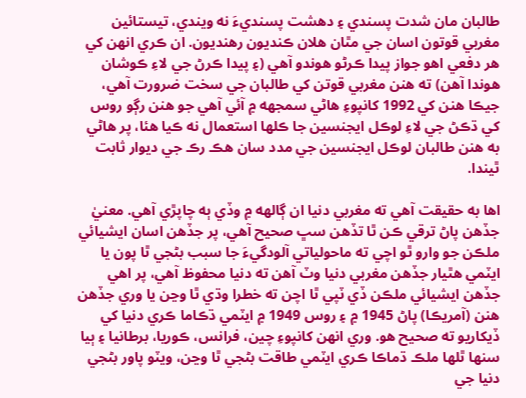طالبان مان شدت پسندي ۽ دهشت پسنديءَ نه ويندي، تيستائين مغربي قوتون اسان جي مٿان هلان ڪنديون رهنديون. ان ڪري انهن کي هر دفعي اهو جواز پيدا ڪرڻو هوندو آهي (۽ پيدا ڪرڻ جي لاءِ ڪوشان هوندا آهن) ته هنن مغربي قوتن کي طالبان جي سخت ضرورت آهي، جيڪا هنن کي 1992 کانپوءِ هاڻي سمجھه ۾ آئي آهي جو هنن رڳو روس کي ڌڪڻ جي لاءِ لوڪل ايجنسين جا ڪلها استعمال نه ڪيا هئا، پر هاڻي به هنن طالبان لوڪل ايجنسين جي مدد سان هڪ رڪ جي ديوار ثابت ٿيندا.

اها به حقيقت آهي ته مغربي دنيا ان ڳالھه ۾ وڏي ٻه چاپڙي آهي. معنيٰ جڏهن پاڻ ترقي ڪن ٿا تڏهن سڀ صحيح آهي، پر جڏهن اسان ايشيائي ملڪن جو وارو ٿو اچي ته ماحولياتي آلودگيءَ جا سبب بڻجي ٿا پون يا ايٽمي هٿيار جڏهن مغربي دنيا وٽ آهن ته دنيا محفوظ آهي، پر اهي جڏهن ايشيائي ملڪن ڏي ٽپي ٿا اچن ته خطرا وڌي ٿا وڃن يا وري جڏهن هنن (آمريڪا) پاڻ 1945 ۾ ۽ روس 1949 ۾ ايٽمي ڌڪاما ڪري دنيا کي ڏيکاريو ته صحيح هو. وري انهن کانپوءِ چين، فرانس، ڪوريا، برطانيا ۽ ٻيا سنها ٿلها ملڪ ڌماڪا ڪري ايٽمي طاقت بڻجي ٿا وڃن، ويٽو پاور بڻجي دنيا جي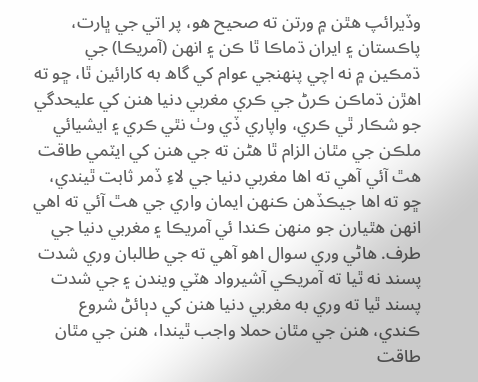وڏيرائپ هٿن ۾ ورتن ته صحيح هو، پر اتي جي ڀارت، پاڪستان ۽ ايران ڌماڪا ٿا ڪن ۽ انهن (آمريڪا) جي ڌمڪين ۾ نه اچي پنهنجي عوام کي گاھ به کارائين ٿا، ڇو ته اهڙن ڌماڪن ڪرڻ جي ڪري مغربي دنيا هنن کي عليحدگي جو شڪار ٿي ڪري، واپاري ڏي وٺ نٿي ڪري ۽ ايشيائي ملڪن جي مٿان الزام ٿا هڻن ته جي هنن کي ايٽمي طاقت هٿ آئي آهي ته اها مغربي دنيا جي لاءِ ڏمر ثابت ٿيندي، ڇو ته اها جيڪڏهن ڪنهن ايمان واري جي هٿ آئي ته اهي انهن هٿيارن جو منهن ڪندا ئي آمريڪا ۽ مغربي دنيا جي طرف. هاڻي وري سوال اهو آهي ته جي طالبان وري شدت پسند نه ٿيا ته آمريڪي آشيرواد هٽي ويندن ۽ جي شدت پسند ٿيا ته وري به مغربي دنيا هنن کي دٻائڻ شروع ڪندي، هنن جي مٿان حملا واجب ٿيندا، هنن جي مٿان طاقت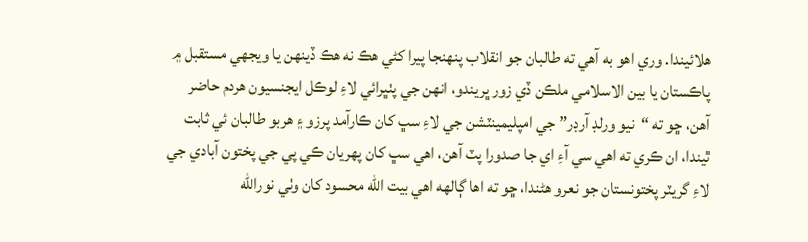هلائيندا. وري اهو به آهي ته طالبان جو انقلاب پنهنجا پيرا کڻي هڪ نه هڪ ڏينهن يا ويجهي مستقبل ۾ پاڪستان يا بين الاسلامي ملڪن ڏي زور ڀريندو، انهن جي پٺڀرائي لاءِ لوڪل ايجنسيون هردم حاضر آهن، ڇو ته “نيو ورلڊ آرڊر” جي امپليمينٽشن جي لاءِ سڀ کان ڪارآمد پرزو ۽ هربو طالبان ئي ثابت ٿيندا، ان ڪري ته اهي سي آءِ اي جا صدورا پٽ آهن، اهي سڀ کان پهريان ڪي پي جي پختون آبادي جي لاءِ گريٽر پختونستان جو نعرو هڻندا، ڇو ته اها ڳالھه اهي بيت الله محسود کان وٺي نورالله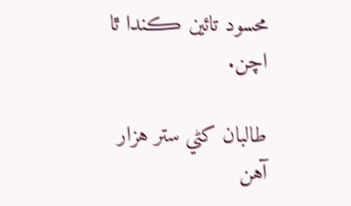محسود تائين ڪندا ٿا اچن.

طالبان کڻي ستر هزار آهن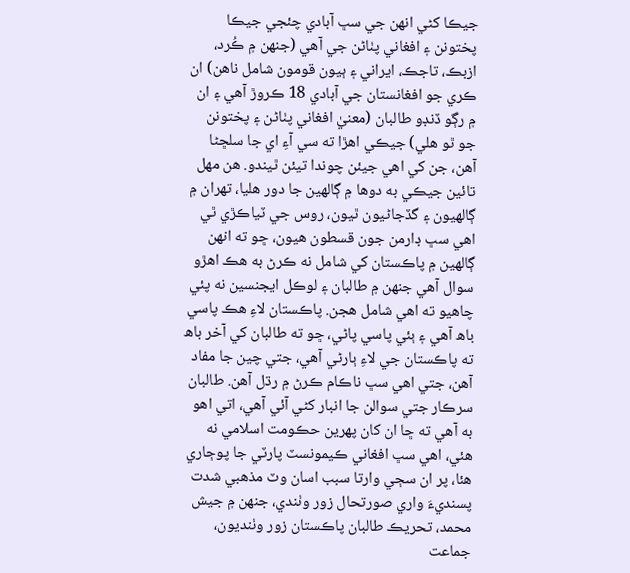جيڪا کڻي انهن جي سڀ آبادي چئجي جيڪا پختونن ۽ افغاني پٺاڻن جي آهي (جنهن ۾ ڪُرد، ازبڪ، تاجڪ، ايراني ۽ ٻيون قومون شامل ناهن) ان ڪري جو افغانستان جي آبادي 18 ڪروڙ آهي ۽ ان ۾ رڳو ڏنڊو طالبان (معنيٰ افغاني پٺاڻن ۽ پختونن جو ٿو هلي) جيڪي اهڙا ته سي آءِ اي جا سلڇڻا آهن، جن کي اهي جيئن چوندا تيئن ٿيندو. هن مهل تائين جيڪي به دوها ۾ ڳالهين جا دور هليا، تهران ۾ ڳالهيون ۽ گڏجاڻيون ٿيون، روس جي ٽياڪڙي ٿي اهي سڀ ڊارمن جون قسطون هيون، ڇو ته انهن ڳالهين ۾ پاڪستان کي شامل نه ڪرڻ به هڪ اهڙو سوال آهي جنهن ۾ طالبان ۽ لوڪل ايجنسين نه پئي چاهيو ته اهي شامل هجن. پاڪستان لاءِ هڪ پاسي باھ آهي ۽ ٻئي پاسي پاڻي، ڇو ته طالبان کي آخر باھ ته پاڪستان جي لاءِ ٻارڻي آهي، جتي چين جا مفاد آهن، جتي اهي سڀ ناڪام ڪرڻ ۾ رڌل آهن. طالبان سرڪار جتي سوالن جا انبار کڻي آئي آهي، اتي اهو به آهي ته ڇا ان کان پهرين حڪومت اسلامي نه هئي، اهي سڀ افغاني ڪيمونسٽ پارٽي جا پوڄاري هئا، پر ان سڄي وارتا سبب اسان وٽ مذهبي شدت پسنديءَ واري صورتحال زور وٺندي، جنهن ۾ جيش محمد، تحريڪ طالبان پاڪستان زور وٺنديون، جماعت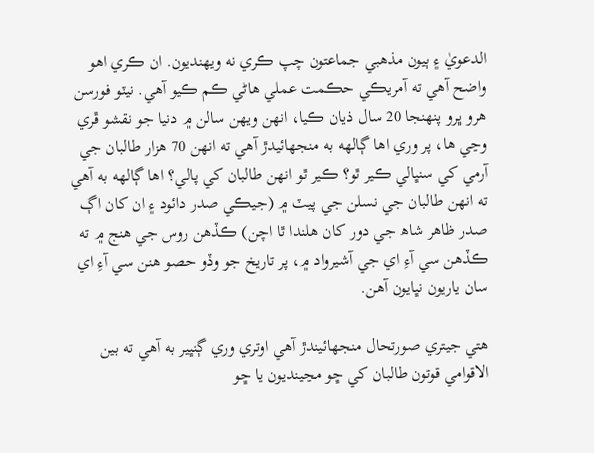الدعويٰ ۽ ٻيون مذهبي جماعتون چپ ڪري نه ويهنديون. ان ڪري اهو واضح آهي ته آمريڪي حڪمت عملي هاڻي ڪم ڪيو آهي. نيٽو فورسن هرو ڀرو پنهنجا 20 سال ذيان ڪيا، انهن ويهن سالن ۾ دنيا جو نقشو ڦري وڃي ها، پر وري اها ڳالھه به منجهائيدڙ آهي ته انهن 70 هزار طالبان جي آرمي کي سنڀالي ڪير ٿو؟ ڪير ٿو انهن طالبان کي پالي؟ اها ڳالھه به آهي ته انهن طالبان جي نسلن جي پيٽ ۾ (جيڪي صدر دائود ۽ ان کان اڳ صدر ظاهر شاھ جي دور کان هلندا ٿا اچن) ڪڏهن روس جي هنج ۾ ته ڪڏهن سي آءِ اي جي آشيرواد ۾، پر تاريخ جو وڏو حصو هنن سي آءِ اي سان ياريون نڀايون آهن.

هتي جيتري صورتحال منجهائيندڙ آهي اوتري وري ڳنڀير به آهي ته بين الاقوامي قوتون طالبان کي ڇو مڃينديون يا ڇو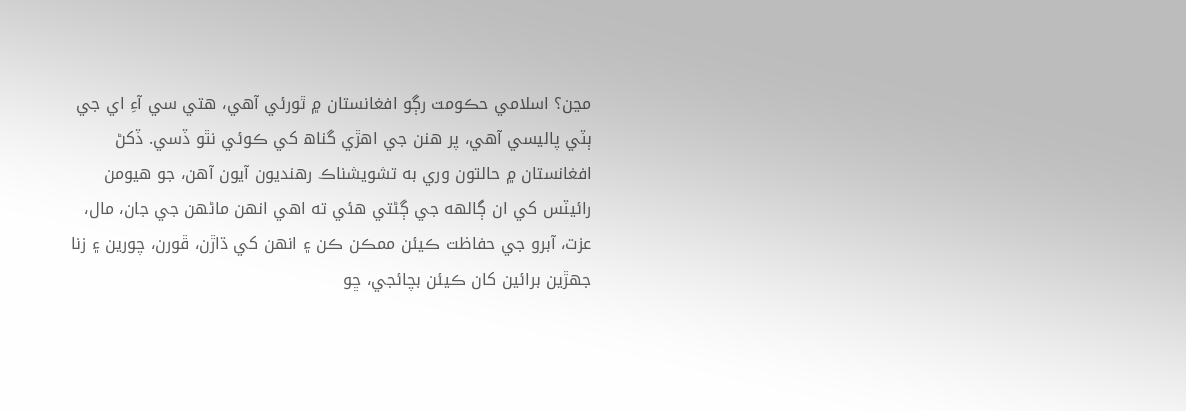مڃن؟ اسلامي حڪومت رڳو افغانستان ۾ ٿورئي آهي، هتي سي آءِ اي جي ٻٽي پاليسي آهي، پر هنن جي اهڙي گناھ کي ڪوئي نٿو ڏسي. ڏکڻ افغانستان ۾ حالتون وري به تشويشناڪ رهنديون آيون آهن، جو هيومن رائيٽس کي ان ڳالھه جي ڳڻتي هئي ته اهي انهن ماڻهن جي جان، مال، عزت، آبرو جي حفاظت ڪيئن ممڪن ڪن ۽ انهن کي ڌاڙن، ڦورن، چورين ۽ زنا جهڙين برائين کان ڪيئن بچائجي، ڇو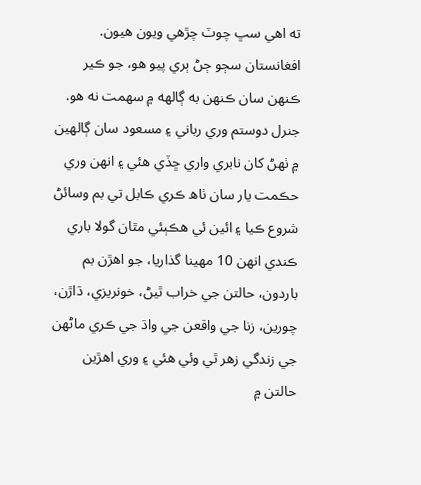ته اهي سڀ چوٽ چڙهي ويون هيون. افغانستان سڄو ڄڻ ٻري پيو هو، جو ڪير ڪنهن سان ڪنهن به ڳالھه ۾ سهمت نه هو. جنرل دوستم وري رباني ۽ مسعود سان ڳالهين ۾ ٺهڻ کان نابري واري ڇڏي هئي ۽ انهن وري حڪمت يار سان ٺاھ ڪري ڪابل تي بم وسائڻ شروع ڪيا ۽ ائين ئي هڪٻئي مٿان گولا باري ڪندي انهن 10 مهينا گذاريا، جو اهڙن بم باردون، حالتن جي خراب ٿيڻ، خونريزي، ڌاڙن، چورين، زنا جي واقعن جي واڌ جي ڪري ماڻهن جي زندگي زهر ٿي وئي هئي ۽ وري اهڙين حالتن ۾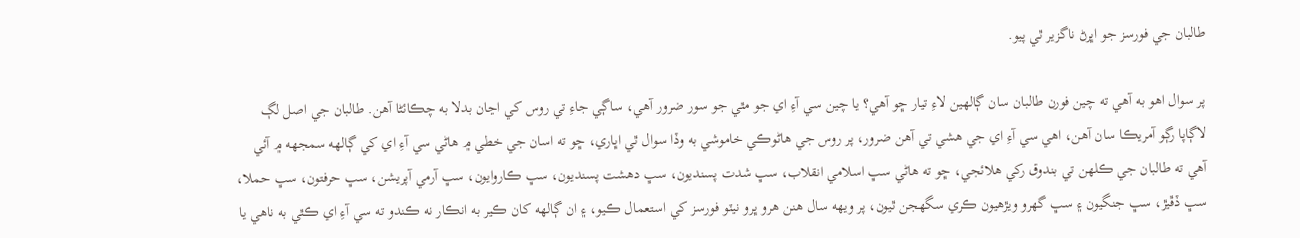طالبان جي فورسز جو اڀرڻ ناگزير ٿي پيو.

پر سوال اهو به آهي ته چين فورن طالبان سان ڳالهين لاءِ تيار ڇو آهي؟ يا چين سي آءِ اي جو مٿي جو سور ضرور آهي، ساڳي جاءِ تي روس کي اڃان بدلا به چڪائڻا آهن. طالبان جي اصل لڳ لاڳاپا رڳو آمريڪا سان آهن، اهي سي آءِ اي جي هشي تي آهن ضرور، پر روس جي هاڻوڪي خاموشي به وڏا سوال ٿي اڀاري، ڇو ته اسان جي خطي ۾ هاڻي سي آءِ اي کي ڳالھه سمجھه ۾ آئي آهي ته طالبان جي ڪلهن تي بندوق رکي هلائجي، ڇو ته هاڻي سڀ اسلامي انقلاب، سڀ شدت پسنديون، سڀ دهشت پسنديون، سڀ ڪاروايون، سڀ آرمي آپريشن، سڀ حرفتون، سڀ حملا، سڀ ڏڦيڙ، سڀ جنگيون ۽ سڀ گهرو ويڙهيون ڪري سگهجن ٿيون، پر ويھه سال هنن هرو ڀرو نيٽو فورسز کي استعمال ڪيو، ۽ ان ڳالھه کان ڪير به انڪار نه ڪندو ته سي آءِ اي ڪٿي به ناهي يا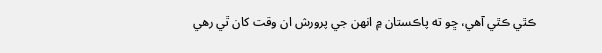ڪٿي ڪٿي آهي، ڇو ته پاڪستان ۾ انهن جي پرورش ان وقت کان ٿي رهي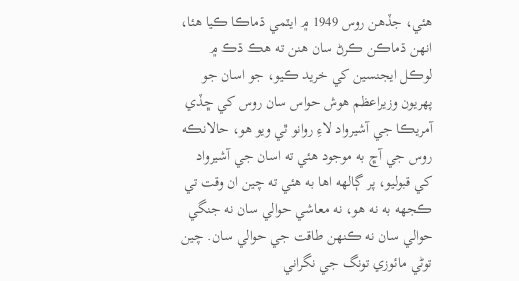هئي، جڏهن روس 1949 ۾ ايٽمي ڌماڪا ڪيا هئا، انهن ڌماڪن ڪرڻ سان هنن ته هڪ ڌڪ ۾ لوڪل ايجنسين کي خريد ڪيو، جو اسان جو پهريون وزيراعظم هوش حواس سان روس کي ڇڏي آمريڪا جي آشيرواد لاءِ روانو ٿي ويو هو، حالانڪه روس جي آڇ به موجود هئي ته اسان جي آشيرواد کي قبوليو، پر ڳالھه اها به هئي ته چين ان وقت تي ڪجهه به نه هو، نه معاشي حوالي سان نه جنگي حوالي سان نه ڪنهن طاقت جي حوالي سان. چين توڻي مائوزي تونگ جي نگراني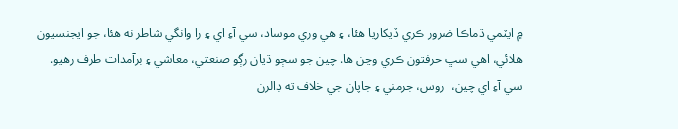۾ ايٽمي ڌماڪا ضرور ڪري ڏيکاريا هئا، ۽ هي وري موساد، سي آءِ اي ۽ را وانگي شاطر نه هئا، جو ايجنسيون هلائي، اهي سڀ حرفتون ڪري وڃن ها. چين جو سڄو ڌيان رڳو صنعتي، معاشي ۽ برآمدات طرف رهيو. سي آءِ اي چين،  روس، جرمني ۽ جاپان جي خلاف ته ڊالرن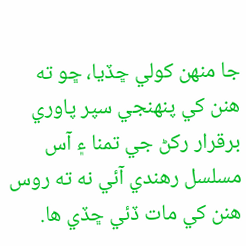جا منهن کولي ڇڏيا، ڇو ته هنن کي پنهنجي سپر پاوري برقرار رکڻ جي تمنا ۽ آس مسلسل رهندي آئي نه ته روس هنن کي مات ڏئي ڇڏي ها.